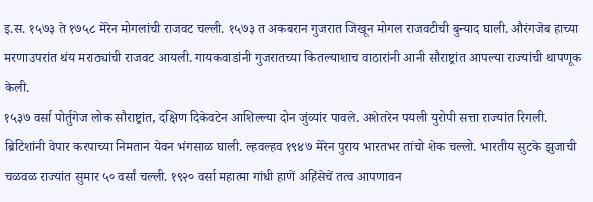इ.स. १५७३ ते १७५८ मेरेन मोगलांची राजवट चल्ली. १५७३ त अकबरान गुजरात जिखून मोगल राजवटीची बुन्याद घाली. औरंगजेब हाच्या मरणाउपरांत थंय मराठ्यांची राजवट आयली. गायकवाडांनी गुजरातच्या कितल्याशाच वाठारांनी आनी सौराष्ट्रांत आपल्या राज्यांची थापणूक केली.
१५३७ वर्सा पोर्तुगेज लोक सौराष्ट्रांत, दक्षिण दिकेवटेन आशिल्ल्या दोन जुंव्यांर पावले. अशेतरेन पयली युरोपी सत्ता राज्यांत रिगली. ब्रिटिशांनी वेपार करपाच्या निमतान येवन भंगसाळ घाली. ल्हवल्हव १९४७ मेरेन पुराय भारतभर तांचो शेक चल्लो. भारतीय सुटके झुजाची चळवळ राज्यांत सुमार ५० वर्सां चल्ली. १९२० वर्सा महात्मा गांधी हाणें अहिंसेचें तत्व आपणावन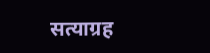सत्याग्रह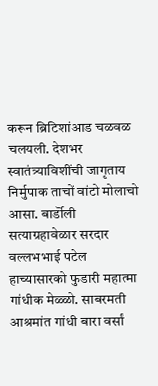करून ब्रिटिशांआड चळवळ चलयली. देशभर स्वातंत्र्याविशींची जागृताय निर्मुपाक ताचों वांटो मोलाचो आसा. बार्डॊली सत्याग्रहावेळार सरदार वल्लभभाई पटेल हाच्यासारको फुडारी महात्मा गांधीक मेळ्ळो. साबरमती आश्रमांत गांधी बारा वर्सां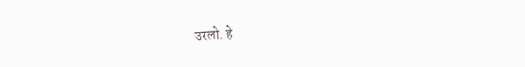उरलो. हे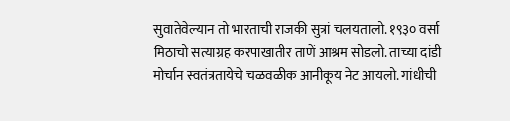सुवातेवेल्यान तो भारताची राजकी सुत्रां चलयतालो. १९३० वर्सा मिठाचो सत्याग्रह करपाखातीर ताणें आश्रम सोडलो. ताच्या दांडी मोर्चान स्वतंत्रतायेचे चळवळीक आनीकूय नेट आयलो. गांधीची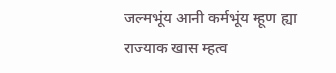जल्मभूंय आनी कर्मभूंय म्हूण ह्या राज्याक खास म्हत्व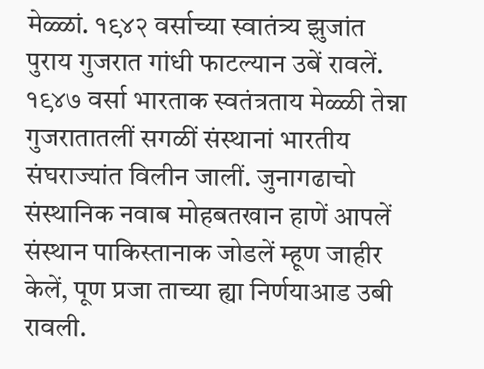मेळ्ळां. १९४२ वर्साच्या स्वातंत्र्य झुजांत पुराय गुजरात गांधी फाटल्यान उबें रावलें.
१९४७ वर्सा भारताक स्वतंत्रताय मेळ्ळी तेन्ना गुजरातातलीं सगळीं संस्थानां भारतीय संघराज्यांत विलीन जालीं. जुनागढाचो संस्थानिक नवाब मोहबतखान हाणें आपलें संस्थान पाकिस्तानाक जोडलें म्हूण जाहीर केलें, पूण प्रजा ताच्या ह्या निर्णयाआड उबी रावली.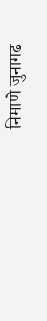निमाणे जुनागढ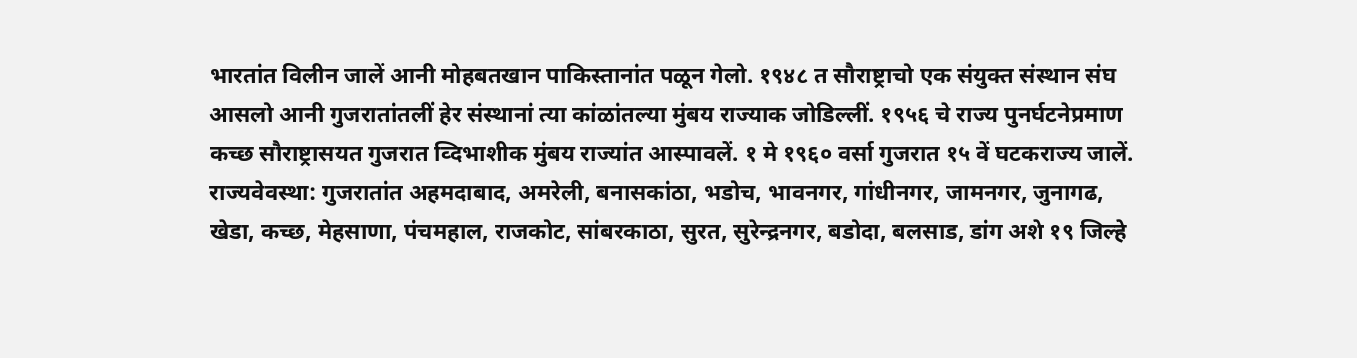भारतांत विलीन जालें आनी मोहबतखान पाकिस्तानांत पळून गेलो. १९४८ त सौराष्ट्राचो एक संयुक्त संस्थान संघ आसलो आनी गुजरातांतलीं हेर संस्थानां त्या कांळांतल्या मुंबय राज्याक जोडिल्लीं. १९५६ चे राज्य पुनर्घटनेप्रमाण कच्छ सौराष्ट्रासयत गुजरात व्दिभाशीक मुंबय राज्यांत आस्पावलें. १ मे १९६० वर्सा गुजरात १५ वें घटकराज्य जालें.
राज्यवेवस्था: गुजरातांत अहमदाबाद, अमरेली, बनासकांठा, भडोच, भावनगर, गांधीनगर, जामनगर, जुनागढ, खेडा, कच्छ, मेहसाणा, पंचमहाल, राजकोट, सांबरकाठा, सुरत, सुरेन्द्रनगर, बडोदा, बलसाड, डांग अशे १९ जिल्हे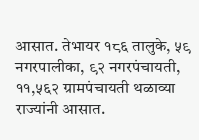आसात. तेभायर १८६ तालुके, ५९ नगरपालीका, ९२ नगरपंचायती, ११,५६२ ग्रामपंचायती थळाव्या राज्यांनी आसात.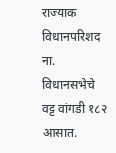राज्याक विधानपरिशद ना. विधानसभेचे वट्ट वांगडी १८२ आसात.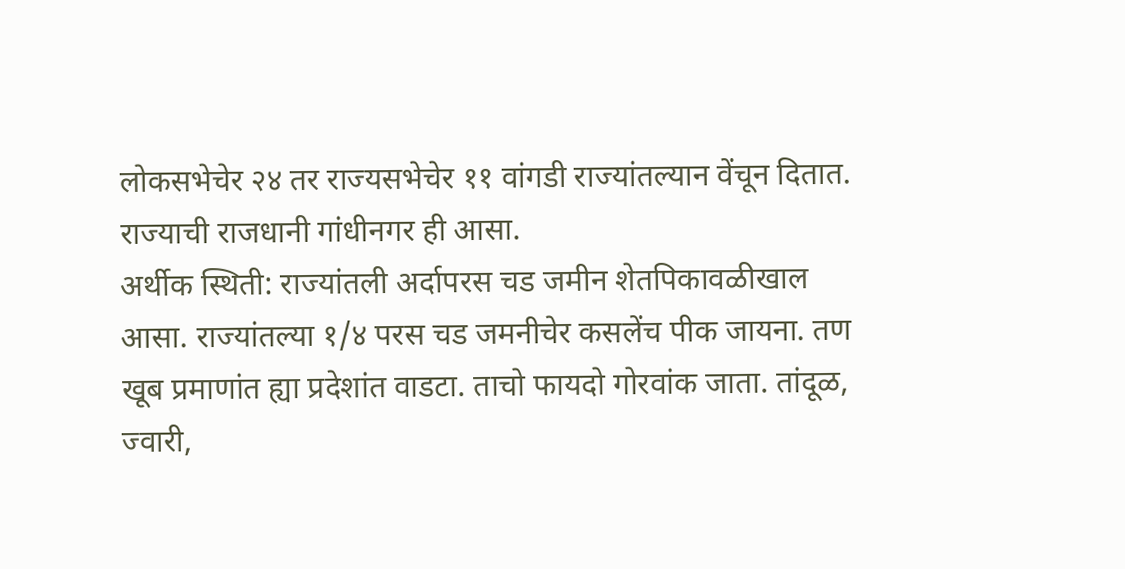लोकसभेचेर २४ तर राज्यसभेचेर ११ वांगडी राज्यांतल्यान वेंचून दितात. राज्याची राजधानी गांधीनगर ही आसा.
अर्थीक स्थिती: राज्यांतली अर्दापरस चड जमीन शेतपिकावळीखाल आसा. राज्यांतल्या १/४ परस चड जमनीचेर कसलेंच पीक जायना. तण खूब प्रमाणांत ह्या प्रदेशांत वाडटा. ताचो फायदो गोरवांक जाता. तांदूळ, ज्वारी,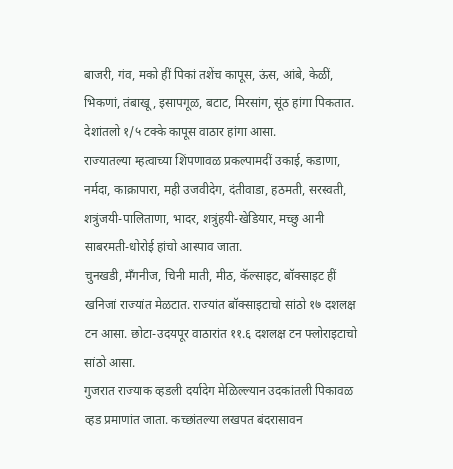बाजरी, गंव, मको हीं पिकां तशेंच कापूस, ऊंस, आंबे, केळीं, भिकणां, तंबाखू, इसापगूळ, बटाट, मिरसांग, सूंठ हांगा पिकतात. देशांतलो १/५ टक्के कापूस वाठार हांगा आसा.
राज्यातल्या म्हत्वाच्या शिंपणावळ प्रकल्पामदीं उकाई, कडाणा, नर्मदा, काक्रापारा, मही उजवीदेग, दंतीवाडा, हठमती, सरस्वती, शत्रुंजयी-पालिताणा, भादर, शत्रुंहयी-खेडियार, मच्छु आनी साबरमती-धोरोई हांचो आस्पाव जाता.
चुनखडी, मँगनीज, चिनी माती, मीठ, कॅल्साइट, बॉक्साइट हीं खनिजां राज्यांत मेळटात. राज्यांत बॉक्साइटाचो सांठो १७ दशलक्ष टन आसा. छोटा-उदयपूर वाठारांत ११.६ दशलक्ष टन फ्लोराइटाचो सांठो आसा.
गुजरात राज्याक व्हडली दर्यादेग मेळिल्ल्यान उदकांतली पिकावळ व्हड प्रमाणांत जाता. कच्छांतल्या लखपत बंदरासावन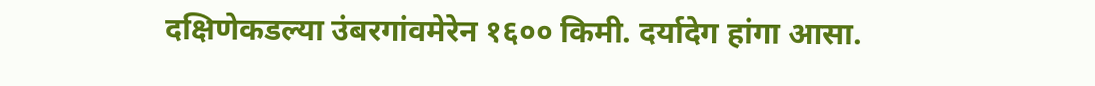दक्षिणेकडल्या उंबरगांवमेरेन १६०० किमी. दर्यादेग हांगा आसा.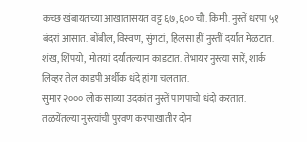कच्छ खंबायतच्या आखातासयत वट्ट ६७,६०० चौ. किमी. नुस्तें धरपा ५१ बंदरां आसात. बोंबील, विस्वण, सुंगटां, हिलसा हीं नुस्तीं दर्यांत मेळटात. शंख, शिंपयो, मोतयां दर्यांतल्यान काडटात. तेभायर नुस्त्या सारें, शार्क लिव्हर तेल काडपी अर्थीक धंदे हांगा चलतात.
सुमार २००० लोक साव्या उदकांत नुस्तें पागपाचो धंदो करतात. तळयेंतल्या नुस्त्यांची पुरवण करपाखातीर दोन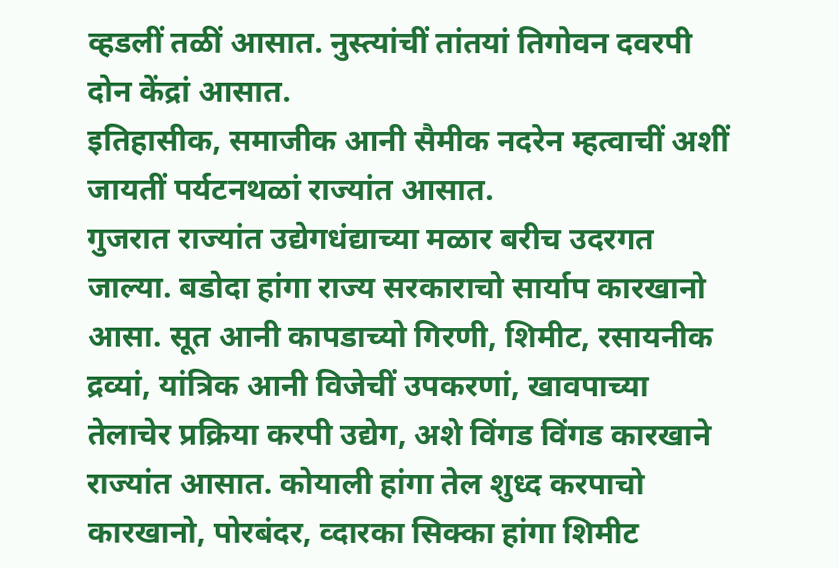व्हडलीं तळीं आसात. नुस्त्यांचीं तांतयां तिगोवन दवरपी दोन केंद्रां आसात.
इतिहासीक, समाजीक आनी सैमीक नदरेन म्हत्वाचीं अशीं जायतीं पर्यटनथळां राज्यांत आसात.
गुजरात राज्यांत उद्येगधंद्याच्या मळार बरीच उदरगत जाल्या. बडोदा हांगा राज्य सरकाराचो सार्याप कारखानो आसा. सूत आनी कापडाच्यो गिरणी, शिमीट, रसायनीक द्रव्यां, यांत्रिक आनी विजेचीं उपकरणां, खावपाच्या तेलाचेर प्रक्रिया करपी उद्येग, अशे विंगड विंगड कारखाने राज्यांत आसात. कोयाली हांगा तेल शुध्द करपाचो कारखानो, पोरबंदर, व्दारका सिक्का हांगा शिमीट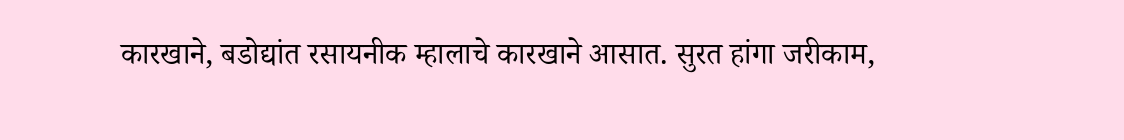कारखाने, बडोद्यांत रसायनीक म्हालाचे कारखाने आसात. सुरत हांगा जरीकाम,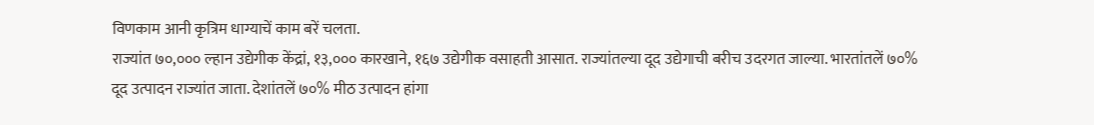विणकाम आनी कृत्रिम धाग्याचें काम बरें चलता.
राज्यांत ७०,००० ल्हान उद्येगीक केंद्रां, १३,००० कारखाने, १६७ उद्येगीक वसाहती आसात. राज्यांतल्या दूद उद्येगाची बरीच उदरगत जाल्या. भारतांतलें ७०% दूद उत्पादन राज्यांत जाता. देशांतलें ७०% मीठ उत्पादन हांगा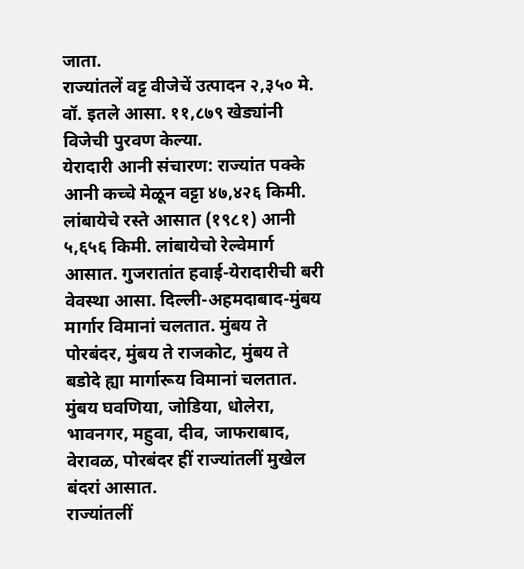जाता.
राज्यांतलें वट्ट वीजेचें उत्पादन २,३५० मे. वॉ. इतले आसा. ११,८७९ खेड्यांनी विजेची पुरवण केल्या.
येरादारी आनी संचारण: राज्यांत पक्के आनी कच्चे मेळून वट्टा ४७,४२६ किमी. लांबायेचे रस्ते आसात (१९८१) आनी ५,६५६ किमी. लांबायेचो रेल्वेमार्ग आसात. गुजरातांत हवाई-येरादारीची बरी वेवस्था आसा. दिल्ली-अहमदाबाद-मुंबय मार्गार विमानां चलतात. मुंबय ते पोरबंदर, मुंबय ते राजकोट, मुंबय ते बडोदे ह्या मार्गारूय विमानां चलतात. मुंबय घवणिया, जोडिया, धोलेरा, भावनगर, महुवा, दीव, जाफराबाद, वेरावळ, पोरबंदर हीं राज्यांतलीं मुखेल बंदरां आसात.
राज्यांतलीं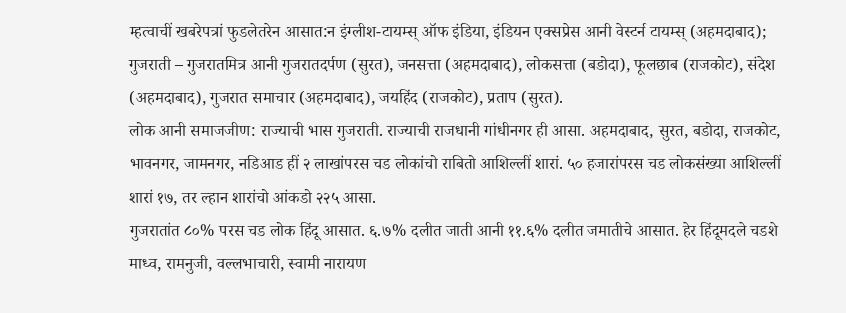म्हत्वाचीं खबरेपत्रां फुडलेतरेन आसात:न इंग्लीश-टायम्स् ऑफ इंडिया, इंडियन एक्सप्रेस आनी वेस्टर्न टायम्स् (अहमदाबाद); गुजराती – गुजरातमित्र आनी गुजरातदर्पण (सुरत), जनसत्ता (अहमदाबाद), लोकसत्ता (बडोदा), फूलछाब (राजकोट), संदेश (अहमदाबाद), गुजरात समाचार (अहमदाबाद), जयहिंद (राजकोट), प्रताप (सुरत).
लोक आनी समाजजीण: राज्याची भास गुजराती. राज्याची राजधानी गांधीनगर ही आसा. अहमदाबाद, सुरत, बडोदा, राजकोट, भावनगर, जामनगर, नडिआड हीं २ लाखांपरस चड लोकांचो राबितो आशिल्लीं शारां. ५० हजारांपरस चड लोकसंख्या आशिल्लीं शारां १७, तर ल्हान शारांचो आंकडो २२५ आसा.
गुजरातांत ८०% परस चड लोक हिंदू आसात. ६.७% दलीत जाती आनी ११.६% दलीत जमातीचे आसात. हेर हिंदूमदले चडशे माध्व, रामनुजी, वल्लभाचारी, स्वामी नारायण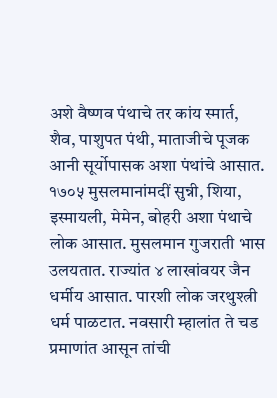अशे वैष्णव पंथाचे तर कांय स्मार्त, शैव, पाशुपत पंथी, माताजीचे पूजक आनी सूर्योपासक अशा पंथांचे आसात. १७०५ मुसलमानांमदीं सुन्नी, शिया, इस्मायली, मेमेन, बोहरी अशा पंथाचे लोक आसात. मुसलमान गुजराती भास उलयतात. राज्यांत ४ लाखांवयर जैन धर्मीय आसात. पारशी लोक जरथुश्त्री धर्म पाळटात. नवसारी म्हालांत ते चड प्रमाणांत आसून तांची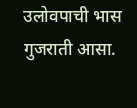उलोवपाची भास गुजराती आसा.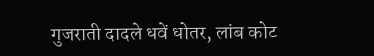गुजराती दादले धवें धोतर, लांब कोट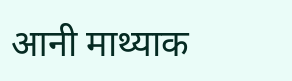आनी माथ्याक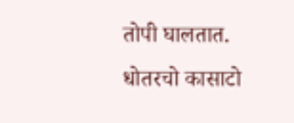तोपी घालतात. धोतरचो कासाटो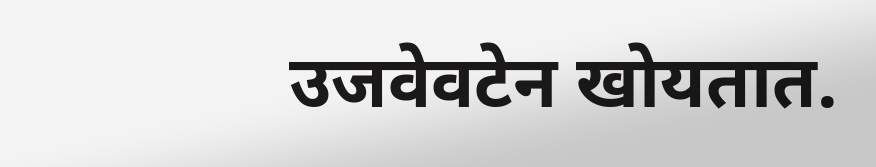उजवेवटेन खोयतात.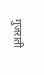गुजराती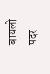बायलो पदर